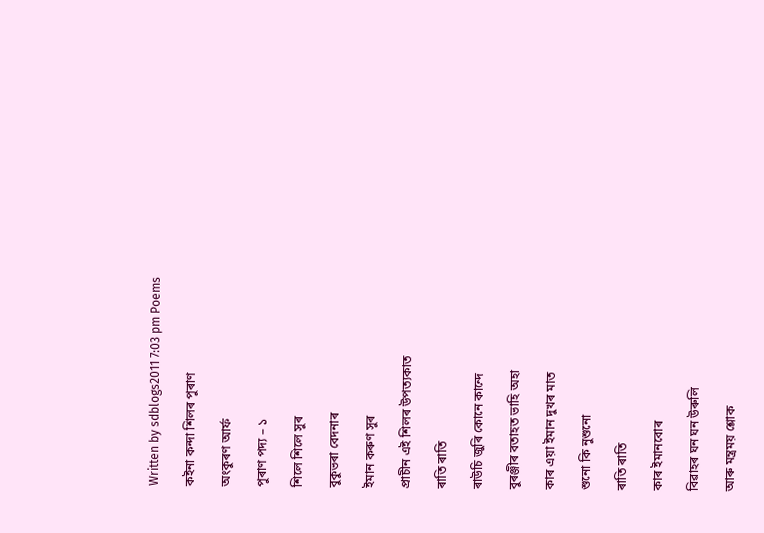Written by sdblogs2011 7:03 pm Poems

কইনা কন্দা শিলৰ পুৰাণ

অংকুৰণ আৰ্ফ

পুৰাণ পদ্য – ১

শিলে শিলে সুৰ

বুকুভৰা বেদনাৰ

ইমান কৰুণ সুৰ

প্রাচীন এই শিলৰ উপত্যকাত

ৰাতি ৰাতি

ৰাউচি জুৰি কোনে কান্দে

বুৰঞ্জীৰ বতাহত ভাহি অহা

কাৰ এয়া ইমান দুখৰ মাত

শুনো কি নুশুনো

ৰাতি ৰাতি

কাৰ ইমানবোৰ

বিৱাহৰ ঘন ঘন উৰুলি

আৰু মন্ত্ৰময় শ্লোক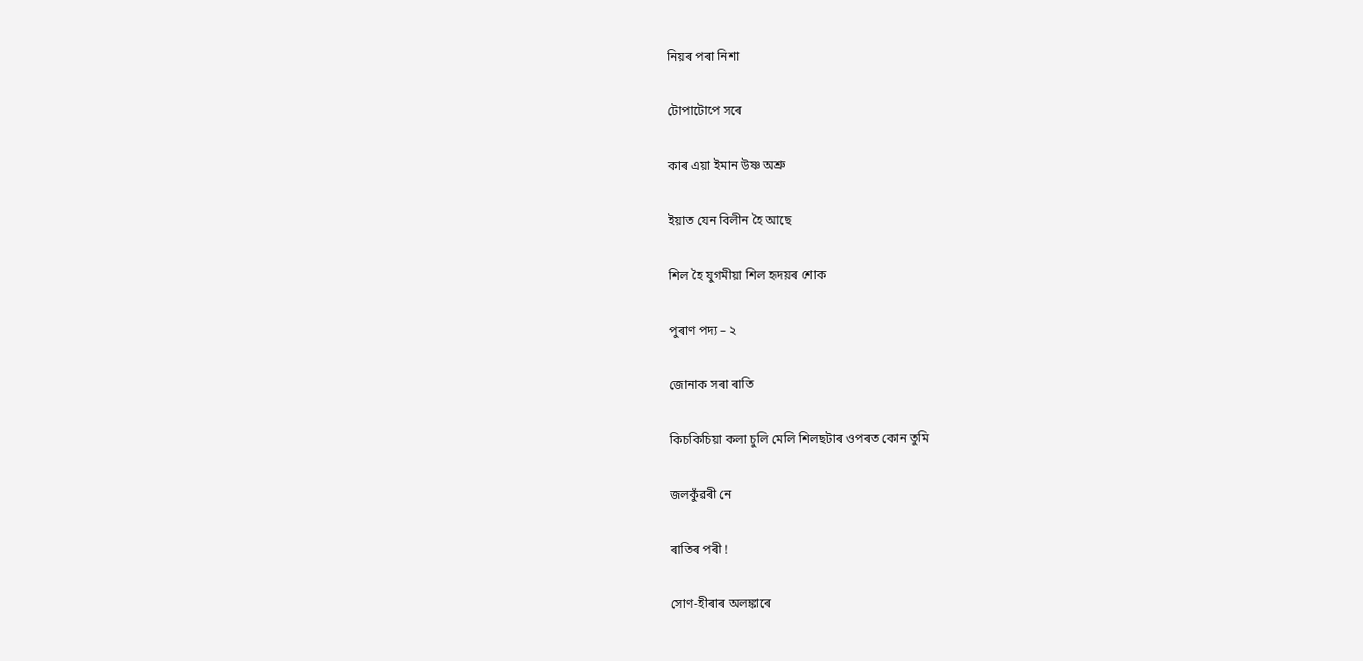নিয়ৰ পৰা নিশা

টোপাটোপে সৰে

কাৰ এয়া ইমান উষ্ণ অশ্রু

ইয়াত যেন বিলীন হৈ আছে

শিল হৈ যুগমীয়া শিল হৃদয়ৰ শোক

পুৰাণ পদ্য – ২

জোনাক সৰা ৰাতি

কিচকিচিয়া কলা চুলি মেলি শিলছটাৰ ওপৰত কোন তুমি

জলকুঁৱৰী নে

ৰাতিৰ পৰী !

সোণ-হীৰাৰ অলঙ্কাৰে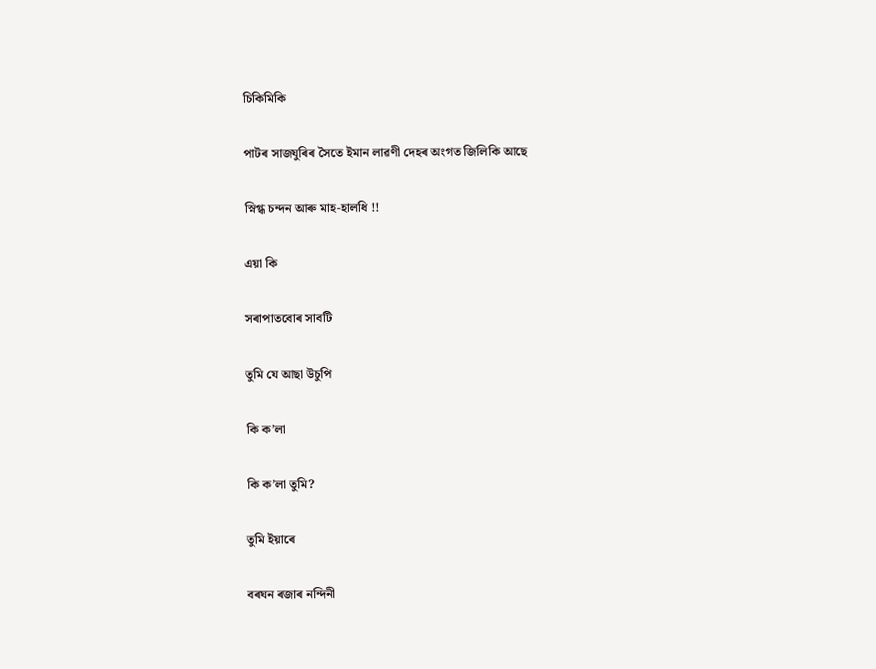চিকিমিকি

পাটৰ সাজযুৰিৰ সৈতে ইমান লাৱণী দেহৰ অংগত জিলিকি আছে

স্নিগ্ধ চন্দন আৰু মাহ-হালধি !!

এয়া কি

সৰাপাতবোৰ সাবটি

তুমি যে আছা উচুপি

কি ক’লা

কি ক’লা তুমি?

তুমি ইয়াৰে

বৰঘন ৰজাৰ নন্দিনী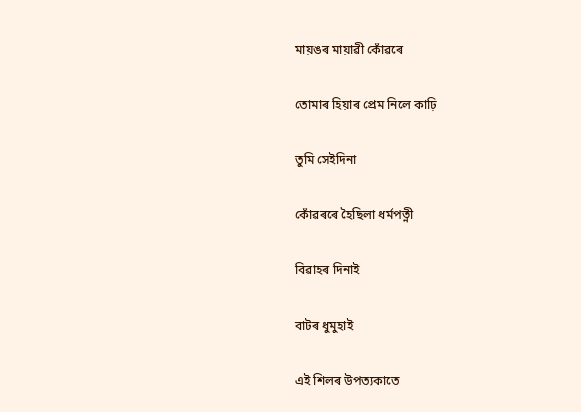মায়ঙৰ মায়াৱী কোঁৱৰে

তোমাৰ হিয়াৰ প্ৰেম নিলে কাঢ়ি

তুমি সেইদিনা

কোঁৱৰৰে হৈছিলা ধর্মপত্নী

বিৱাহৰ দিনাই

বাটৰ ধুমুহাই

এই শিলৰ উপত্যকাতে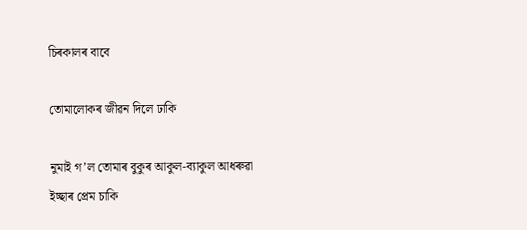চিৰকালৰ বাবে

তোমালোকৰ জীৱন দিলে ঢাকি

নুমাই গ’ল তোমাৰ বুকুৰ আকুল-ব্যাকুল আধৰুৱা ইচ্ছাৰ প্রেম চাকি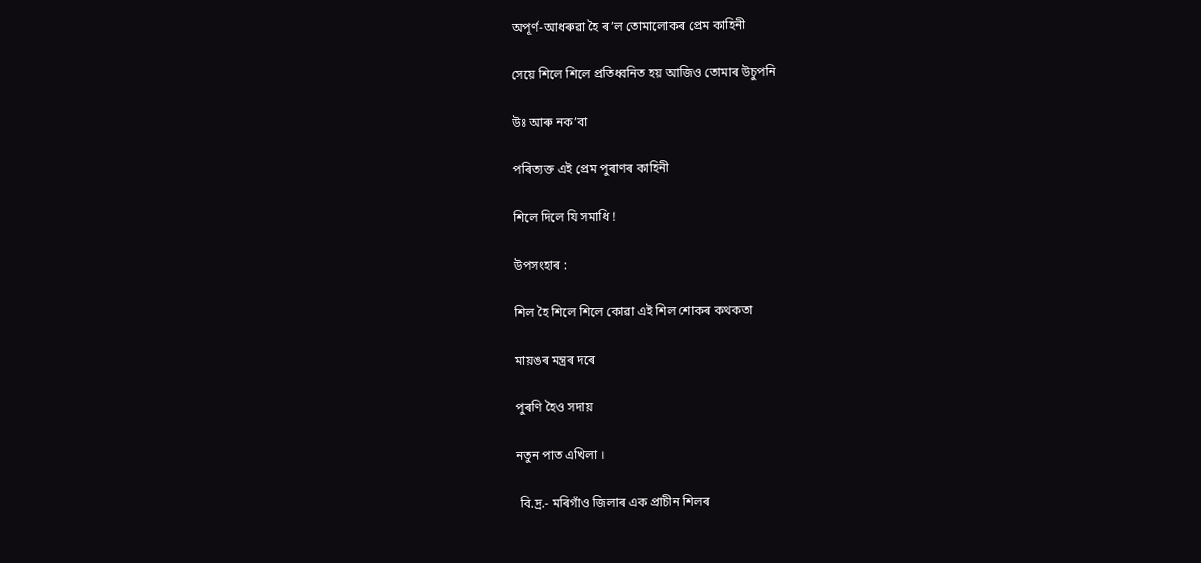অপূৰ্ণ-আধৰুৱা হৈ ৰ’ল তোমালোকৰ প্ৰেম কাহিনী

সেয়ে শিলে শিলে প্রতিধ্বনিত হয় আজিও তোমাৰ উচুপনি

উঃ আৰু নক’বা

পৰিত্যক্ত এই প্ৰেম পুৰাণৰ কাহিনী

শিলে দিলে যি সমাধি !

উপসংহাৰ :

শিল হৈ শিলে শিলে কোৱা এই শিল শোকৰ কথকতা

মায়ঙৰ মন্ত্ৰৰ দৰে

পুৰণি হৈও সদায়

নতুন পাত এখিলা ।

 বি.দ্র.- মৰিগাঁও জিলাৰ এক প্রাচীন শিলৰ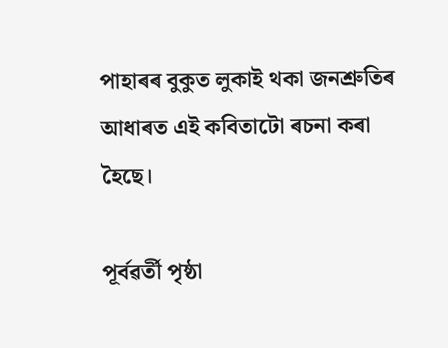পাহাৰৰ বুকুত লুকাই থকা জনশ্ৰুতিৰ আধাৰত এই কবিতাটো ৰচনা কৰা হৈছে।

পূৰ্বৱৰ্তী পৃষ্ঠা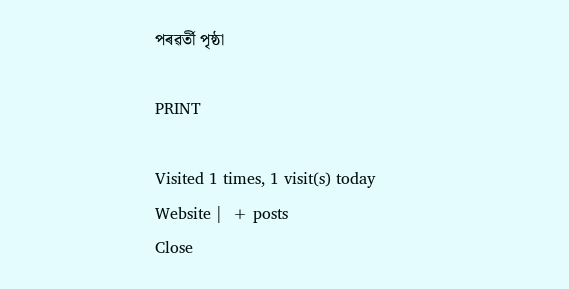পৰৱৰ্তী পৃষ্ঠা

PRINT

Visited 1 times, 1 visit(s) today
Website |  + posts
Close